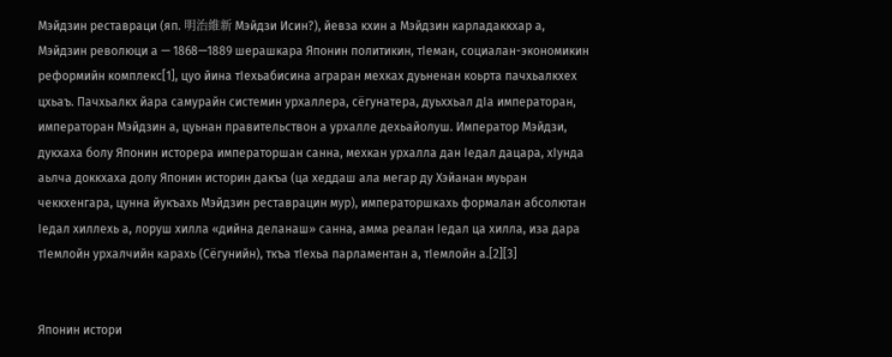Мэйдзин реставраци (яп. 明治維新 Мэйдзи Исин?), йевза кхин а Мэйдзин карладаккхар а, Мэйдзин революци а — 1868—1889 шерашкара Японин политикин, тӀеман, социалан-экономикин реформийн комплекс[1], цуо йина тӀехьабисина аграран мехках дуьненан коьрта пачхьалкхех цхьаъ. Пачхьалкх йара самурайн системин урхаллера, сёгунатера, дуьххьал дӀа императоран, императоран Мэйдзин а, цуьнан правительствон а урхалле дехьайолуш. Император Мэйдзи, дукхаха болу Японин исторера императоршан санна, мехкан урхалла дан Ӏедал дацара, хӀунда аьлча доккхаха долу Японин историн дакъа (ца хеддаш ала мегар ду Хэйанан муьран чеккхенгара, цунна йукъахь Мэйдзин реставрацин мур), императоршкахь формалан абсолютан Ӏедал хиллехь а, лоруш хилла «дийна деланаш» санна, амма реалан Ӏедал ца хилла, иза дара тӀемлойн урхалчийн карахь (Сёгунийн), ткъа тӀехьа парламентан а, тӀемлойн а.[2][3]


Японин истори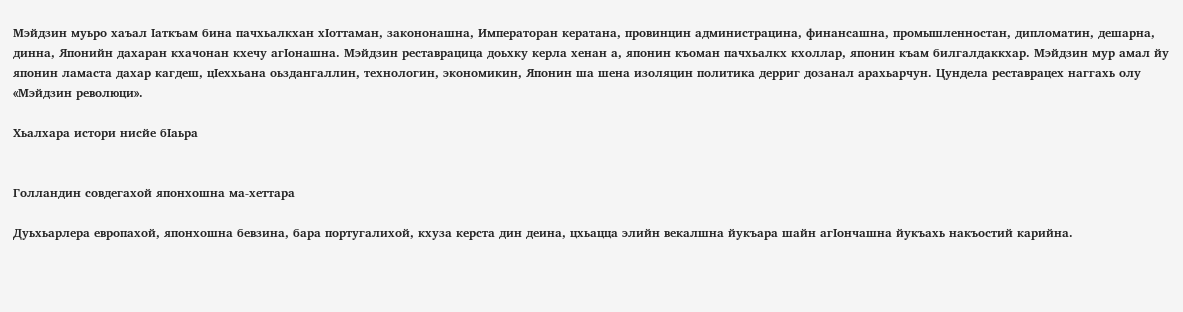Мэйдзин муьро хаъал Ӏаткъам бина пачхьалкхан хӀоттаман, закононашна, Императоран кератана, провинцин администрацина, финансашна, промышленностан, дипломатин, дешарна, динна, Японийн дахаран кхачонан кхечу агӀонашна. Мэйдзин реставрацица доьхку керла хенан а, японин къоман пачхьалкх кхоллар, японин къам билгалдаккхар. Мэйдзин мур амал йу японин ламаста дахар кагдеш, цӀеххьана оьздангаллин, технологин, экономикин, Японин ша шена изоляцин политика дерриг дозанал арахьарчун. Цундела реставрацех наггахь олу «Мэйдзин революци».

Хьалхара истори нисйе бӀаьра


Голландин совдегахой японхошна ма-хеттара

Дуьхьарлера европахой, японхошна бевзина, бара португалихой, кхуза керста дин деина, цхьацца элийн векалшна йукъара шайн агӀончашна йукъахь накъостий карийна.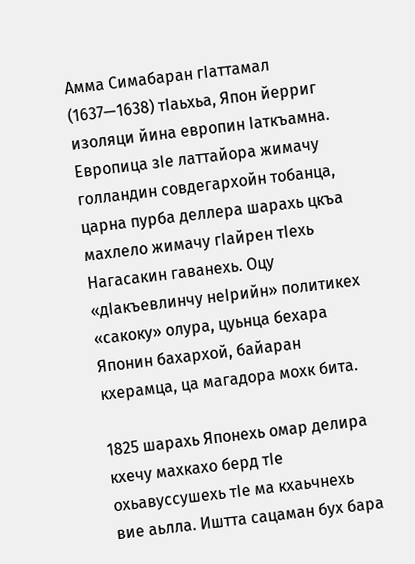Амма Симабаран гӀаттамал (1637—1638) тӀаьхьа, Япон йерриг изоляци йина европин Ӏаткъамна. Европица зӀе латтайора жимачу голландин совдегархойн тобанца, царна пурба деллера шарахь цкъа махлело жимачу гӀайрен тӀехь Нагасакин гаванехь. Оцу «дӀакъевлинчу неӀрийн» политикех «сакоку» олура, цуьнца бехара Японин бахархой, байаран кхерамца, ца магадора мохк бита.

1825 шарахь Японехь омар делира кхечу махкахо берд тӀе охьавуссушехь тӀе ма кхаьчнехь вие аьлла. Иштта сацаман бух бара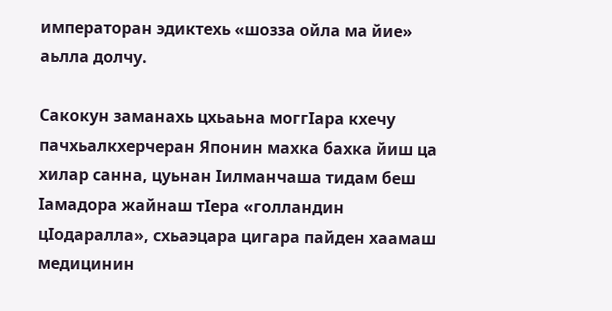императоран эдиктехь «шозза ойла ма йие» аьлла долчу.

Сакокун заманахь цхьаьна моггӀара кхечу пачхьалкхерчеран Японин махка бахка йиш ца хилар санна, цуьнан Ӏилманчаша тидам беш Ӏамадора жайнаш тӀера «голландин цӀодаралла», схьаэцара цигара пайден хаамаш медицинин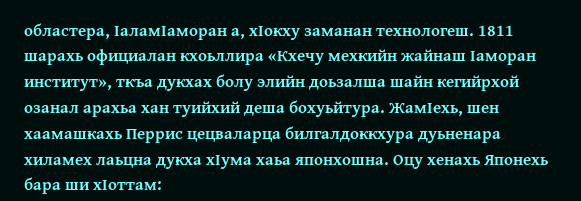областера, ӀаламӀаморан а, хӀокху заманан технологеш. 1811 шарахь официалан кхоьллира «Кхечу мехкийн жайнаш Ӏаморан институт», ткъа дукхах болу элийн доьзалша шайн кегийрхой озанал арахьа хан туийхий деша бохуьйтура. ЖамӀехь, шен хаамашкахь Перрис цецваларца билгалдоккхура дуьненара хиламех лаьцна дукха хӀума хаьа японхошна. Оцу хенахь Японехь бара ши хӀоттам: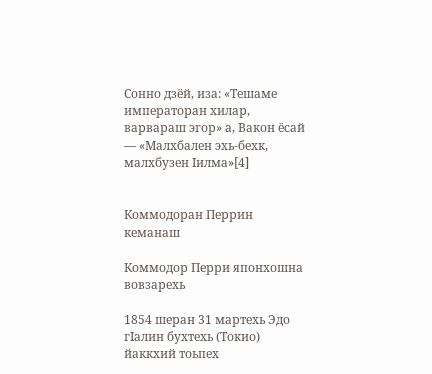Сонно дзёй, иза: «Тешаме императоран хилар, варвараш эгор» а, Вакон ёсай — «Малхбален эхь-бехк, малхбузен Ӏилма»[4]


Коммодоран Перрин кеманаш

Коммодор Перри японхошна вовзарехь

1854 шеран 31 мартехь Эдо гӀалин бухтехь (Токио) йаккхий тоьпех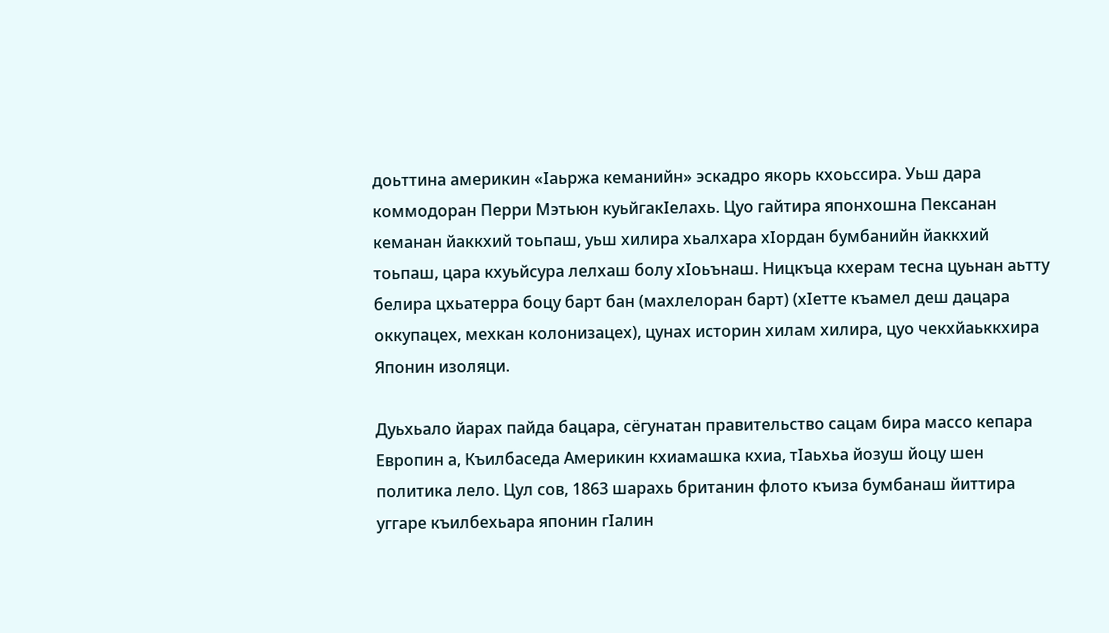доьттина америкин «Ӏаьржа кеманийн» эскадро якорь кхоьссира. Уьш дара коммодоран Перри Мэтьюн куьйгакӀелахь. Цуо гайтира японхошна Пексанан кеманан йаккхий тоьпаш, уьш хилира хьалхара хӀордан бумбанийн йаккхий тоьпаш, цара кхуьйсура лелхаш болу хӀоьънаш. Ницкъца кхерам тесна цуьнан аьтту белира цхьатерра боцу барт бан (махлелоран барт) (хӀетте къамел деш дацара оккупацех, мехкан колонизацех), цунах историн хилам хилира, цуо чекхйаьккхира Японин изоляци.

Дуьхьало йарах пайда бацара, сёгунатан правительство сацам бира массо кепара Европин а, Къилбаседа Америкин кхиамашка кхиа, тӀаьхьа йозуш йоцу шен политика лело. Цул сов, 1863 шарахь британин флото къиза бумбанаш йиттира уггаре къилбехьара японин гӀалин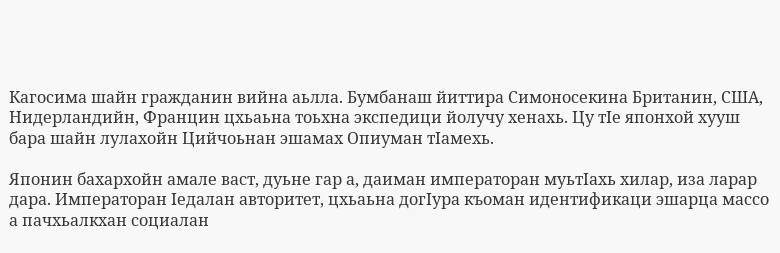Кагосима шайн гражданин вийна аьлла. Бумбанаш йиттира Симоносекина Британин, США, Нидерландийн, Францин цхьаьна тоьхна экспедици йолучу хенахь. Цу тӀе японхой хууш бара шайн лулахойн Цийчоьнан эшамах Опиуман тӀамехь.

Японин бахархойн амале васт, дуьне гар а, даиман императоран муьтӀахь хилар, иза ларар дара. Императоран Ӏедалан авторитет, цхьаьна догӀура къоман идентификаци эшарца массо а пачхьалкхан социалан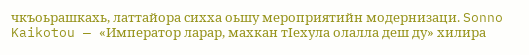чкъоьрашкахь, латтайора сихха оьшу мероприятийн модернизаци. Sonno Kaikotou — «Император ларар, махкан тӀехула олалла деш ду» хилира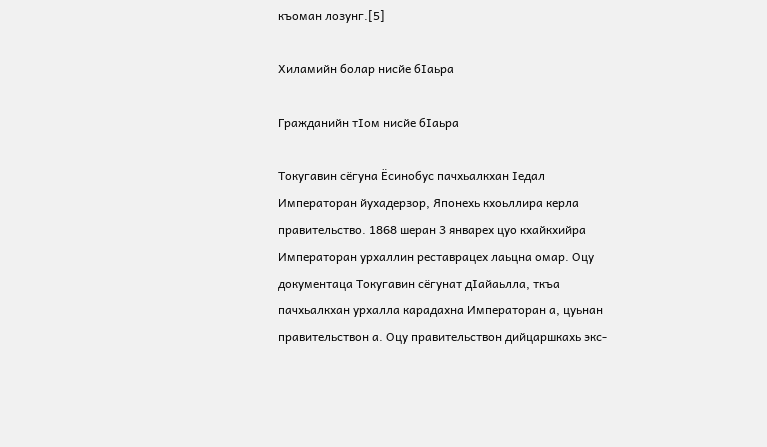къоман лозунг.[5]

Хиламийн болар нисйе бӀаьра

Гражданийн тӀом нисйе бӀаьра

Токугавин сёгуна Ёсинобус пачхьалкхан Ӏедал Императоран йухадерзор, Японехь кхоьллира керла правительство. 1868 шеран 3 январех цуо кхайкхийра Императоран урхаллин реставрацех лаьцна омар. Оцу документаца Токугавин сёгунат дӀайаьлла, ткъа пачхьалкхан урхалла карадахна Императоран а, цуьнан правительствон а. Оцу правительствон дийцаршкахь экс-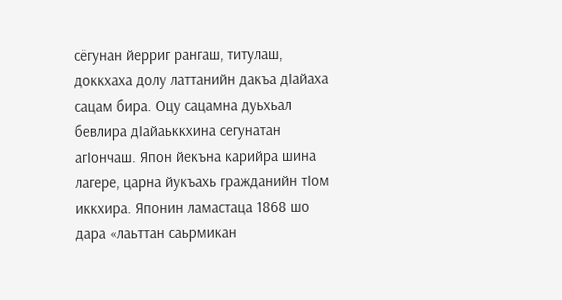сёгунан йерриг рангаш, титулаш, доккхаха долу латтанийн дакъа дӀайаха сацам бира. Оцу сацамна дуьхьал бевлира дӀайаьккхина сегунатан агӀончаш. Япон йекъна карийра шина лагере, царна йукъахь гражданийн тӀом иккхира. Японин ламастаца 1868 шо дара «лаьттан саьрмикан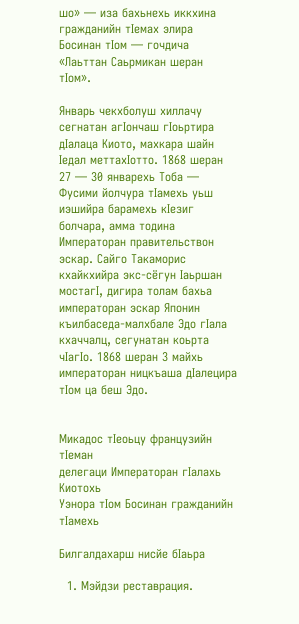шо» — иза бахьнехь иккхина гражданийн тӀемах элира Босинан тӀом — гочдича «Лаьттан Саьрмикан шеран тӀом».

Январь чекхболуш хиллачу сегнатан агӀончаш гӀоьртира дӀалаца Киото, махкара шайн Ӏедал меттахӀотто. 1868 шеран 27 — 30 январехь Тоба — Фусими йолчура тӀамехь уьш иэшийра барамехь кӀезиг болчара, амма тодина Императоран правительствон эскар. Сайго Такаморис кхайкхийра экс-сёгун Ӏаьршан мостагӀ, дигира толам бахьа императоран эскар Японин къилбаседа-малхбале Эдо гӀала кхаччалц, сегунатан коьрта чӀагӀо. 1868 шеран 3 майхь императоран ницкъаша дӀалецира тӀом ца беш Эдо.


Микадос тӀеоьцу французийн тӀеман
делегаци Императоран гӀалахь Киотохь
Уэнора тӀом Босинан гражданийн тӀамехь

Билгалдахарш нисйе бӀаьра

  1. Мэйдзи реставрация.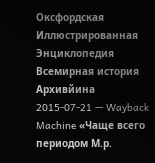Оксфордская Иллюстрированная Энциклопедия Всемирная история Архивйина 2015-07-21 — Wayback Machine «Чаще всего периодом М.р.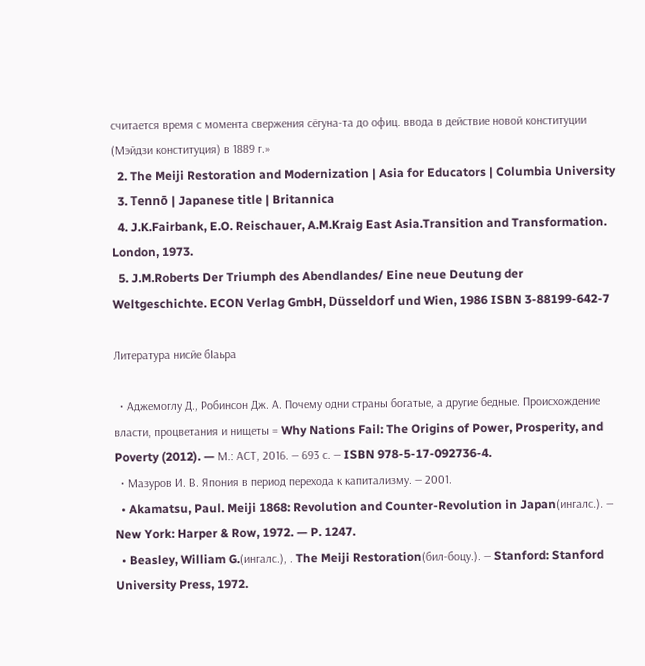считается время с момента свержения сёгуна-та до офиц. ввода в действие новой конституции (Мэйдзи конституция) в 1889 г.»
  2. The Meiji Restoration and Modernization | Asia for Educators | Columbia University
  3. Tennō | Japanese title | Britannica
  4. J.K.Fairbank, E.O. Reischauer, A.M.Kraig East Asia.Transition and Transformation. London, 1973.
  5. J.M.Roberts Der Triumph des Abendlandes/ Eine neue Deutung der Weltgeschichte. ECON Verlag GmbH, Düsseldorf und Wien, 1986 ISBN 3-88199-642-7

Литература нисйе бӀаьра

  • Аджемоглу Д., Робинсон Дж. А. Почему одни страны богатые, а другие бедные. Происхождение власти, процветания и нищеты = Why Nations Fail: The Origins of Power, Prosperity, and Poverty (2012). — М.: АСТ, 2016. — 693 с. — ISBN 978-5-17-092736-4.
  • Мазуров И. В. Япония в период перехода к капитализму. — 2001.
  • Akamatsu, Paul. Meiji 1868: Revolution and Counter-Revolution in Japan(ингалс.). — New York: Harper & Row, 1972. — P. 1247.
  • Beasley, William G.(ингалс.), . The Meiji Restoration(бил-боцу.). — Stanford: Stanford University Press, 1972.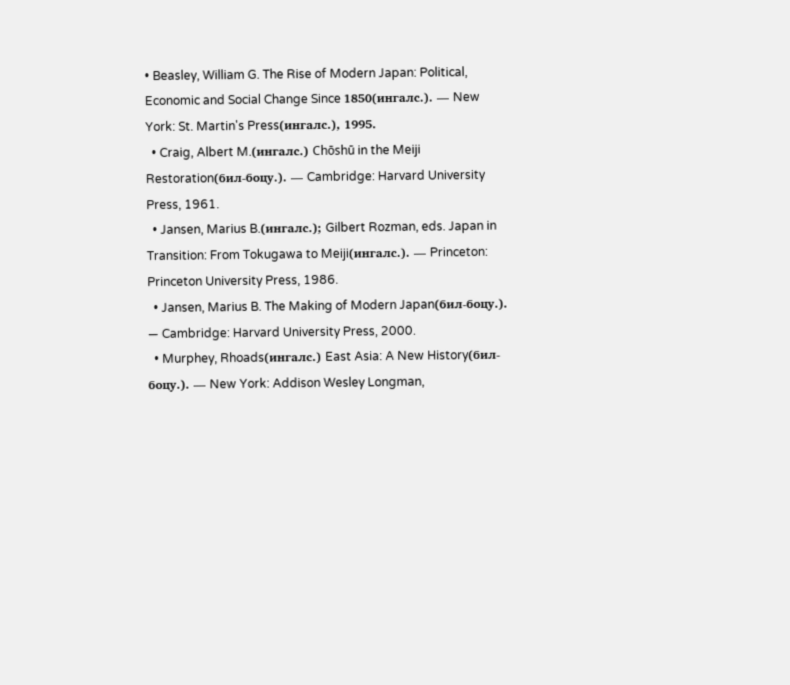• Beasley, William G. The Rise of Modern Japan: Political, Economic and Social Change Since 1850(ингалс.). — New York: St. Martin's Press(ингалс.), 1995.
  • Craig, Albert M.(ингалс.) Chōshū in the Meiji Restoration(бил-боцу.). — Cambridge: Harvard University Press, 1961.
  • Jansen, Marius B.(ингалс.); Gilbert Rozman, eds. Japan in Transition: From Tokugawa to Meiji(ингалс.). — Princeton: Princeton University Press, 1986.
  • Jansen, Marius B. The Making of Modern Japan(бил-боцу.). — Cambridge: Harvard University Press, 2000.
  • Murphey, Rhoads(ингалс.) East Asia: A New History(бил-боцу.). — New York: Addison Wesley Longman,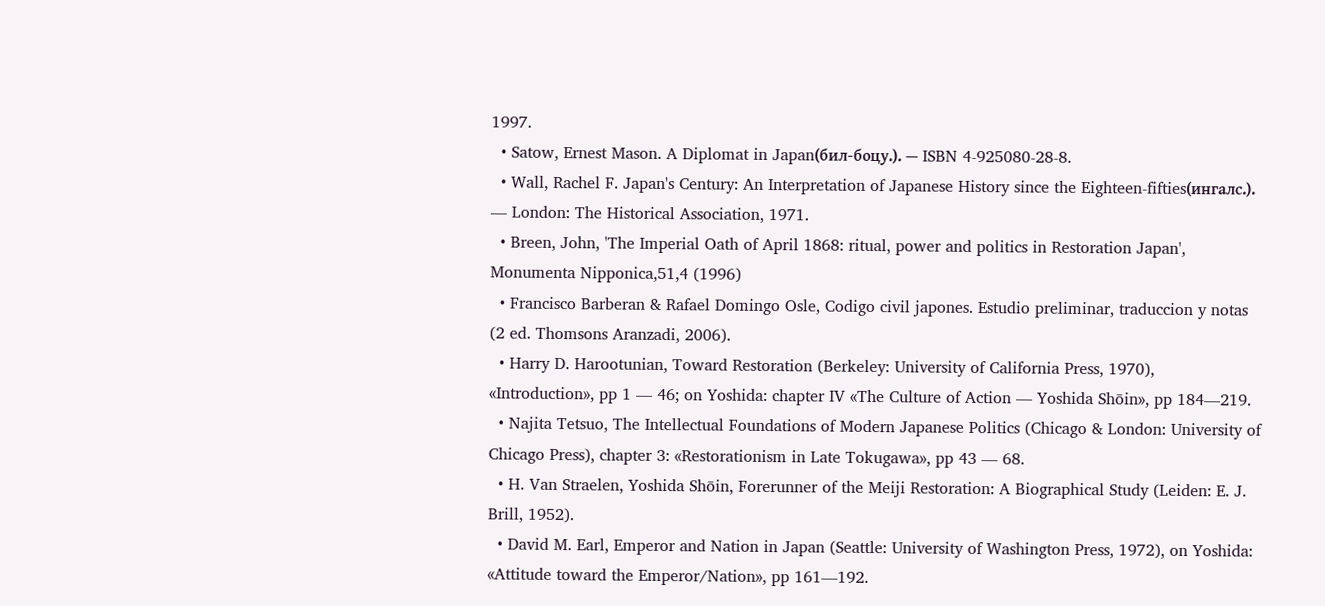1997.
  • Satow, Ernest Mason. A Diplomat in Japan(бил-боцу.). — ISBN 4-925080-28-8.
  • Wall, Rachel F. Japan's Century: An Interpretation of Japanese History since the Eighteen-fifties(ингалс.). — London: The Historical Association, 1971.
  • Breen, John, 'The Imperial Oath of April 1868: ritual, power and politics in Restoration Japan', Monumenta Nipponica,51,4 (1996)
  • Francisco Barberan & Rafael Domingo Osle, Codigo civil japones. Estudio preliminar, traduccion y notas (2 ed. Thomsons Aranzadi, 2006).
  • Harry D. Harootunian, Toward Restoration (Berkeley: University of California Press, 1970), «Introduction», pp 1 — 46; on Yoshida: chapter IV «The Culture of Action — Yoshida Shōin», pp 184—219.
  • Najita Tetsuo, The Intellectual Foundations of Modern Japanese Politics (Chicago & London: University of Chicago Press), chapter 3: «Restorationism in Late Tokugawa», pp 43 — 68.
  • H. Van Straelen, Yoshida Shōin, Forerunner of the Meiji Restoration: A Biographical Study (Leiden: E. J. Brill, 1952).
  • David M. Earl, Emperor and Nation in Japan (Seattle: University of Washington Press, 1972), on Yoshida: «Attitude toward the Emperor/Nation», pp 161—192.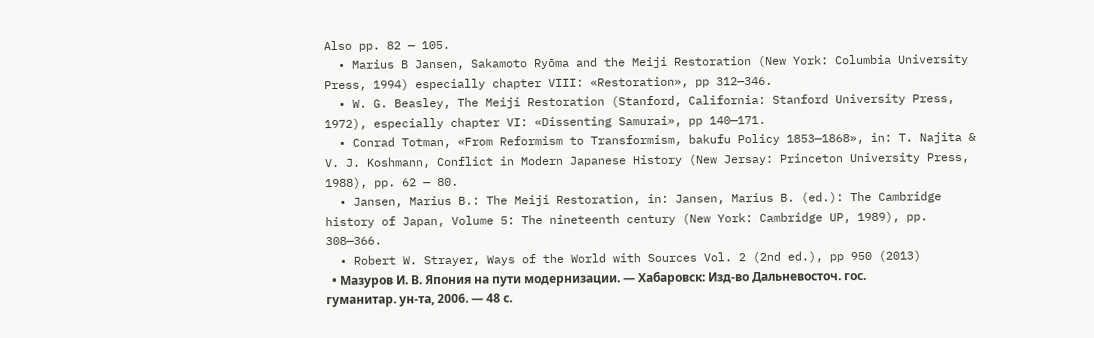Also pp. 82 — 105.
  • Marius B Jansen, Sakamoto Ryōma and the Meiji Restoration (New York: Columbia University Press, 1994) especially chapter VIII: «Restoration», pp 312—346.
  • W. G. Beasley, The Meiji Restoration (Stanford, California: Stanford University Press, 1972), especially chapter VI: «Dissenting Samurai», pp 140—171.
  • Conrad Totman, «From Reformism to Transformism, bakufu Policy 1853—1868», in: T. Najita & V. J. Koshmann, Conflict in Modern Japanese History (New Jersay: Princeton University Press, 1988), pp. 62 — 80.
  • Jansen, Marius B.: The Meiji Restoration, in: Jansen, Marius B. (ed.): The Cambridge history of Japan, Volume 5: The nineteenth century (New York: Cambridge UP, 1989), pp. 308—366.
  • Robert W. Strayer, Ways of the World with Sources Vol. 2 (2nd ed.), pp 950 (2013)
  • Мазуров И. В. Япония на пути модернизации. — Хабаровск: Изд-во Дальневосточ. гос. гуманитар. ун-та, 2006. — 48 с.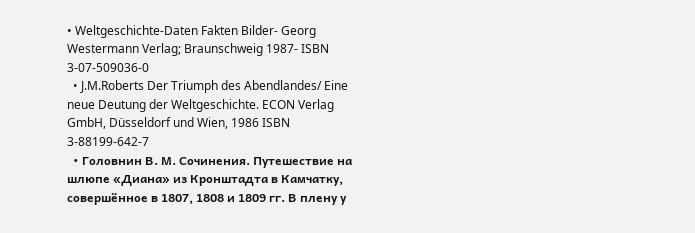• Weltgeschichte-Daten Fakten Bilder- Georg Westermann Verlag; Braunschweig 1987- ISBN 3-07-509036-0
  • J.M.Roberts Der Triumph des Abendlandes/ Eine neue Deutung der Weltgeschichte. ECON Verlag GmbH, Düsseldorf und Wien, 1986 ISBN 3-88199-642-7
  • Головнин В. М. Сочинения. Путешествие на шлюпе «Диана» из Кронштадта в Камчатку, совершённое в 1807, 1808 и 1809 гг. В плену у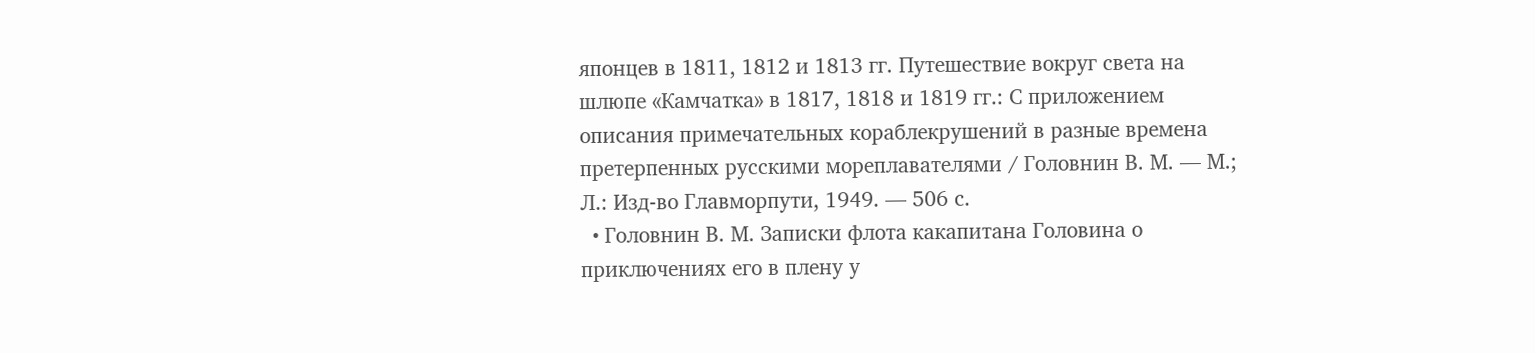японцев в 1811, 1812 и 1813 гг. Путешествие вокруг света на шлюпе «Камчатка» в 1817, 1818 и 1819 гг.: С приложением описания примечательных кораблекрушений в разные времена претерпенных русскими мореплавателями / Головнин В. М. — М.; Л.: Изд-во Главморпути, 1949. — 506 с.
  • Головнин В. М. Записки флота какапитана Головина о приключениях его в плену у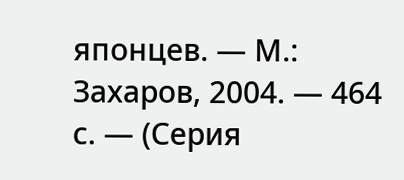японцев. — М.: Захаров, 2004. — 464 с. — (Серия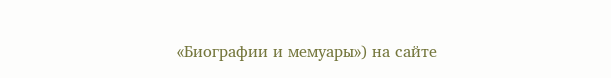«Биографии и мемуары») на сайте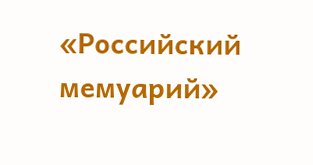«Российский мемуарий»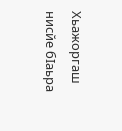Хьажоргаш нисйе бӀаьра